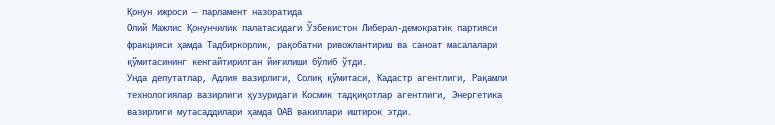Қонун ижроси — парламент назоратида
Олий Мажлис Қонунчилик палатасидаги Ўзбекистон Либерал-демократик партияси фракцияси ҳамда Тадбиркорлик, рақобатни ривожлантириш ва саноат масалалари қўмитасининг кенгайтирилган йиғилиши бўлиб ўтди.
Унда депутатлар, Адлия вазирлиги, Солиқ қўмитаси, Кадастр агентлиги, Рақамли технологиялар вазирлиги ҳузуридаги Космик тадқиқотлар агентлиги, Энергетика вазирлиги мутасаддилари ҳамда ОАВ вакиллари иштирок этди.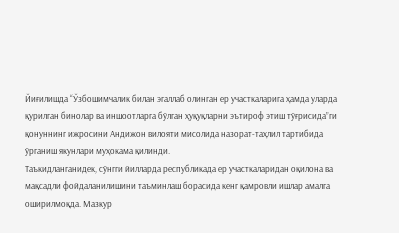Йиғилишда “Ўзбошимчалик билан эгаллаб олинган ер участкаларига ҳамда уларда қурилган бинолар ва иншоотларга бўлган ҳуқуқларни эътироф этиш тўғрисида”ги қонуннинг ижросини Андижон вилояти мисолида назорат-таҳлил тартибида ўрганиш якунлари муҳокама қилинди.
Таъкидланганидек, сўнгги йилларда республикада ер участкаларидан оқилона ва мақсадли фойдаланилишини таъминлаш борасида кенг қамровли ишлар амалга оширилмоқда. Мазкур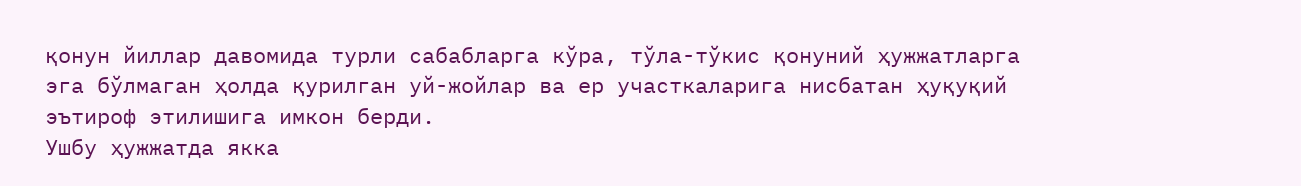қонун йиллар давомида турли сабабларга кўра, тўла-тўкис қонуний ҳужжатларга эга бўлмаган ҳолда қурилган уй-жойлар ва ер участкаларига нисбатан ҳуқуқий эътироф этилишига имкон берди.
Ушбу ҳужжатда якка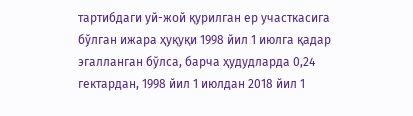тартибдаги уй-жой қурилган ер участкасига бўлган ижара ҳуқуқи 1998 йил 1 июлга қадар эгалланган бўлса, барча ҳудудларда 0,24 гектардан, 1998 йил 1 июлдан 2018 йил 1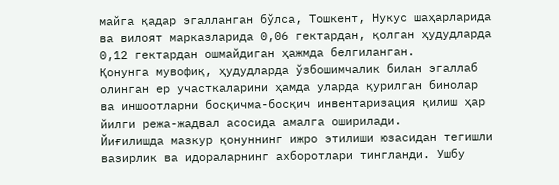майга қадар эгалланган бўлса, Тошкент, Нукус шаҳарларида ва вилоят марказларида 0,06 гектардан, қолган ҳудудларда 0,12 гектардан ошмайдиган ҳажмда белгиланган.
Қонунга мувофиқ, ҳудудларда ўзбошимчалик билан эгаллаб олинган ер участкаларини ҳамда уларда қурилган бинолар ва иншоотларни босқичма-босқич инвентаризация қилиш ҳар йилги режа-жадвал асосида амалга оширилади.
Йиғилишда мазкур қонуннинг ижро этилиши юзасидан тегишли вазирлик ва идораларнинг ахборотлари тингланди. Ушбу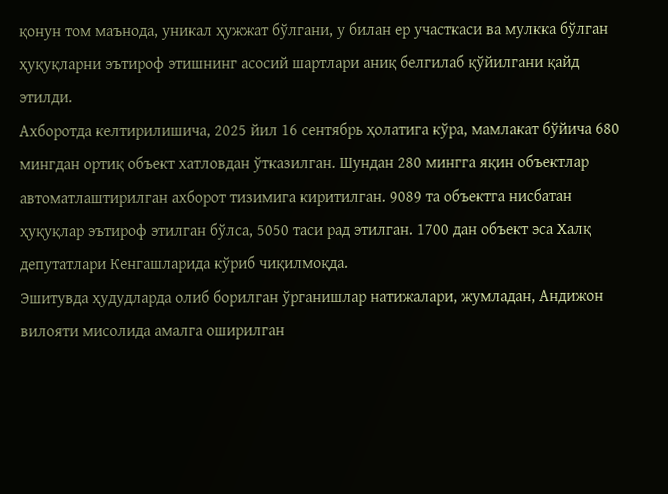қонун том маънода, уникал ҳужжат бўлгани, у билан ер участкаси ва мулкка бўлган ҳуқуқларни эътироф этишнинг асосий шартлари аниқ белгилаб қўйилгани қайд этилди.
Ахборотда келтирилишича, 2025 йил 16 сентябрь ҳолатига кўра, мамлакат бўйича 680 мингдан ортиқ объект хатловдан ўтказилган. Шундан 280 мингга яқин объектлар автоматлаштирилган ахборот тизимига киритилган. 9089 та объектга нисбатан ҳуқуқлар эътироф этилган бўлса, 5050 таси рад этилган. 1700 дан объект эса Халқ депутатлари Кенгашларида кўриб чиқилмоқда.
Эшитувда ҳудудларда олиб борилган ўрганишлар натижалари, жумладан, Андижон вилояти мисолида амалга оширилган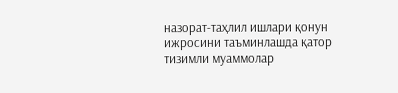назорат-таҳлил ишлари қонун ижросини таъминлашда қатор тизимли муаммолар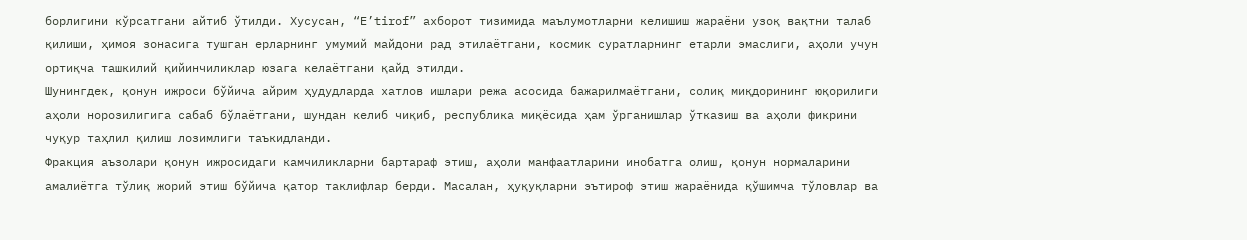борлигини кўрсатгани айтиб ўтилди. Хусусан, “E’tirof” ахборот тизимида маълумотларни келишиш жараёни узоқ вақтни талаб қилиши, ҳимоя зонасига тушган ерларнинг умумий майдони рад этилаётгани, космик суратларнинг етарли эмаслиги, аҳоли учун ортиқча ташкилий қийинчиликлар юзага келаётгани қайд этилди.
Шунингдек, қонун ижроси бўйича айрим ҳудудларда хатлов ишлари режа асосида бажарилмаётгани, солиқ миқдорининг юқорилиги аҳоли норозилигига сабаб бўлаётгани, шундан келиб чиқиб, республика миқёсида ҳам ўрганишлар ўтказиш ва аҳоли фикрини чуқур таҳлил қилиш лозимлиги таъкидланди.
Фракция аъзолари қонун ижросидаги камчиликларни бартараф этиш, аҳоли манфаатларини инобатга олиш, қонун нормаларини амалиётга тўлиқ жорий этиш бўйича қатор таклифлар берди. Масалан, ҳуқуқларни эътироф этиш жараёнида қўшимча тўловлар ва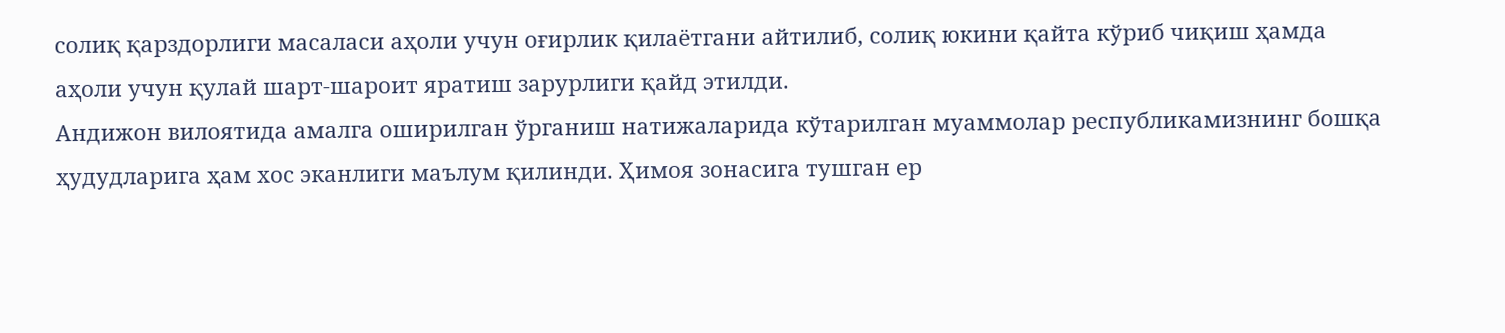солиқ қарздорлиги масаласи аҳоли учун оғирлик қилаётгани айтилиб, солиқ юкини қайта кўриб чиқиш ҳамда аҳоли учун қулай шарт-шароит яратиш зарурлиги қайд этилди.
Андижон вилоятида амалга оширилган ўрганиш натижаларида кўтарилган муаммолар республикамизнинг бошқа ҳудудларига ҳам хос эканлиги маълум қилинди. Ҳимоя зонасига тушган ер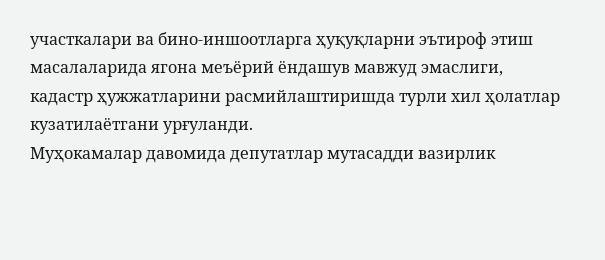участкалари ва бино-иншоотларга ҳуқуқларни эътироф этиш масалаларида ягона меъёрий ёндашув мавжуд эмаслиги, кадастр ҳужжатларини расмийлаштиришда турли хил ҳолатлар кузатилаётгани урғуланди.
Муҳокамалар давомида депутатлар мутасадди вазирлик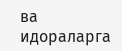ва идораларга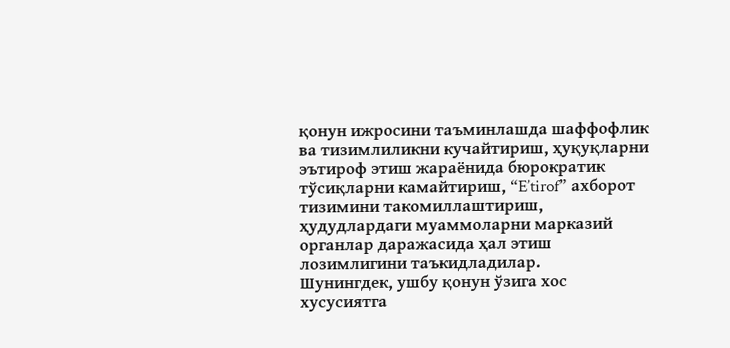қонун ижросини таъминлашда шаффофлик ва тизимлиликни кучайтириш, ҳуқуқларни эътироф этиш жараёнида бюрократик тўсиқларни камайтириш, “E’tirof” ахборот тизимини такомиллаштириш, ҳудудлардаги муаммоларни марказий органлар даражасида ҳал этиш лозимлигини таъкидладилар.
Шунингдек, ушбу қонун ўзига хос хусусиятга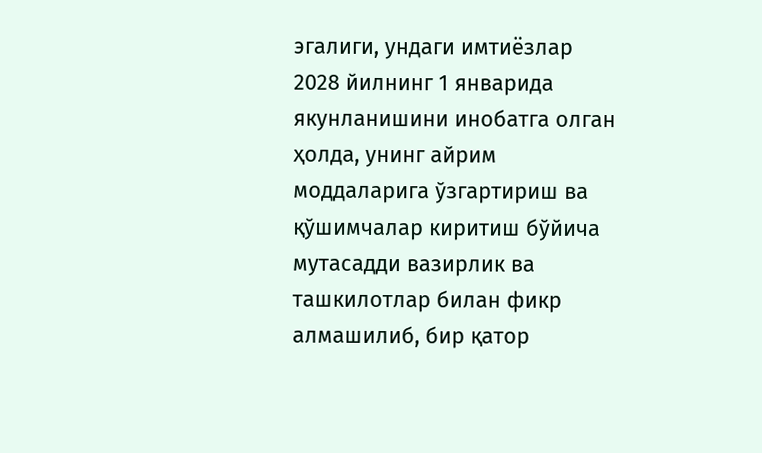эгалиги, ундаги имтиёзлар 2028 йилнинг 1 январида якунланишини инобатга олган ҳолда, унинг айрим моддаларига ўзгартириш ва қўшимчалар киритиш бўйича мутасадди вазирлик ва ташкилотлар билан фикр алмашилиб, бир қатор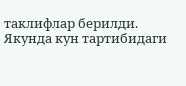таклифлар берилди.
Якунда кун тартибидаги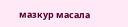мазкур масала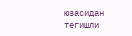юзасидан тегишли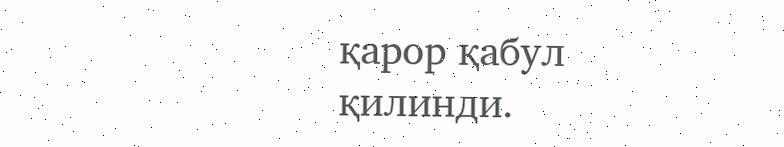қарор қабул қилинди.